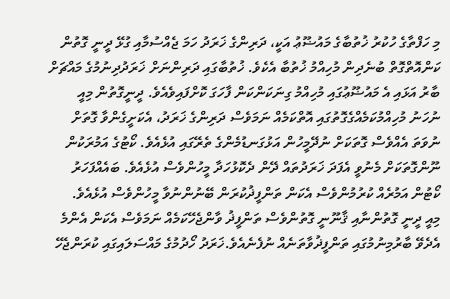މި ހަފްތާގެ ހުކުރު ޚުތުބާގެ މައުޟޫޢު އަކީ، ދަރިންގެ ޚަރަދު ހަމަ ޖެއްސުމާއި ގުޅޭ ދީނީ ގޮތުން ކަންއޮތްގޮތް ބުނެދިން މުހިއްމު ޚުތުބާ އެކެވެ. ޚުތުބާގައި ދަރިންނަށް ޚަރަދުދިނުމުގެ މައްޗަށް ބާރު އަޅައި އެ މައުޟޫޢުގައި މުހިއްމު ގިނަކަންކަން ފާހަގަ ކޮށްފައިވެއެވެ. ދީނީގޮތުން މިއީ ނުހަނު މުހިއްމުކަމެއްގެގޮތުގައި އޮތްކަމެއް ނަމަވެސް ދަރިންގެ ޚަރަދު، އެކަށީގެންވާ ގޮތަށް ނުވަތަ އެއްވެސް ގޮތަކަށް ނުދޭމީހުން އަޅުގަނޑުމެންގެ ތެރޭގައި އުޅެއެވެ. ކޯޓުގެ އަމުރަކުން ނޫންގޮތަކަށް މެނުވީ އެފަދަ ޚަރަދުތައް ދޭން ދެކޮޅުހަދާ މީހުންވެސް އުޅެއެވެ. ބައެއްފަހަރު ކޯޓުން އަމުރެއް ކުރުމުންވެސް އެކަން ތަންފީޛުކުރަން ބޭނުންނުވާ މީހުންވެސް އުޅެއެވެ.
މިއީ ދީނީ ގޮތުންނާއި ޤާނޫނީ ގޮތުންވެސް ތަންފީޛު ވާންޖެހޭކަމެއް ނަމަވެސް އެކަން އެންމެ އެދެވޭ ބާރުމިނުމުގައި ތަންފީޛުވާތަނެއް ނުފެނެއެވެ.ޚަރަދު ހޯދުމުގެ މައްސަލައިގައި ކުރަންޖެހޭ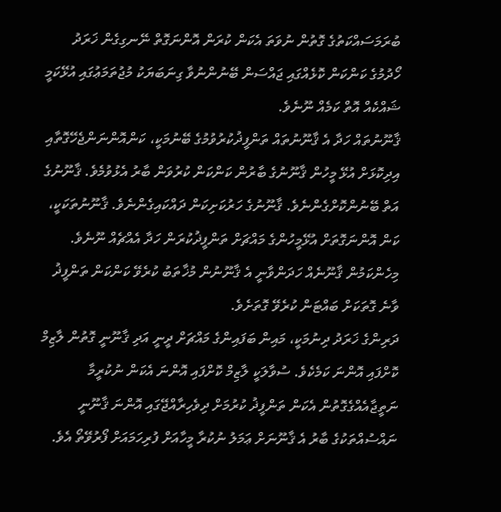ބުރަމަސައްކަތުގެ ގޮތުން ނުވަތަ އެކަން ކުރަން އޮންނަގޮތް ނޭނގިގެން ޚަރަދު ހޯދުމުގެ ކަންކަން ކޮޅެއްގައި ޖައްސަން ބޭނުންނުވާ ގިނަބަޔަކު މުޖުތަމަޢުގައި އުޅޭކަމީ ޝައްކެއް އޮތް ކަމެއް ނޫނެވެ.
ޤާނޫނުތައް ހަދާ އެ ޤާނޫނުތައް ތަންފީޛުކުރުވުމުގެ ބޭނުމަކީ، ކަންއޮންނަންޖެހޭގޮތާއި އިދިކޮޅަށް އުޅޭ މީހުން ޤާނޫނުގެ ބާރުން ކަންކަން ކުރުވަން ބާރު އެޅުވުމެވެ. ޤާނޫނުގެ އަތް ބޭނުންކޮށްގެންނެވެ. ޤާނޫނުގެ ހަރުކަށިކަން ދައްކައިގެންނެވެ. ޤާނޫނުތަކަކީ، ކަން އޮންނަގޮތަށް އުޅޭމީހުންގެ މައްޗަށް ތަންފީޛުކުރަން ހަދާ އެއްޗެއް ނޫނެވެ. މިހެންކަމުން ޤާނޫނެއް ހަދަންވާނީ އެ ޤާނޫނުން މުޚާތަބު ކުރެވޭ ކަންކަން ތަންފީޛު ވާނެ ގޮތަކަށް ބައްޓަން ކުރެވޭ ގޮތަށެވެ.
ދަރިންގެ ޚަރަދު ދިނުމަކީ، މައިން ބަފައިންގެ މައްޗަށް ދީނީ އަދި ޤާނޫނީ ގޮތުން ލާޒިމް ކޮށްފައި އޮންނަ ކަމެކެވެ. ސުވާލަކީ ލާޒިމް ކޮށްފައި އޮންނަ އެކަން ނުކުރީމާ ނަތީޖާއެއްގެގޮތުން އެކަން ތަންފީޛު ކުރުމަށް ދިވެހިރާއްޖޭގައި އޮންނަ ޤާނޫނީ ނައްސުއްތަކުގެ ބާރު އެ ޤާނޫނަށް ޢަމަލު ނުކުރާ މީހާއަށް ފުރިހަމައަށް ފޯރުވޭތޯ އެވެ.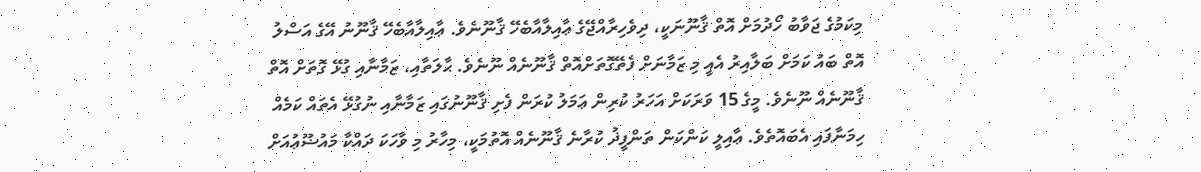މިކަމުގެ ޖަވާބު ހޯދުމަށް އޮތް ޤާނޫނަކީ، ދިވެހިރާއްޖޭގެ ޢާއިލާއާބެހޭ ޤާނޫނެވެ. ޢާއިލާއާބެހޭ ޤާނޫނު އޭގެ އަސްލު އޮތް ބައު ކަމަށް ބަލާއިރު އެއީ މި ޒަމާނަށް ފެތޭގޮތަށްއޮތް ޤާނޫނެއް ނޫނެވެ. ޙާލަތާއި، ޒަމާނާއި ގުޅޭ ގޮތަށް އޮތް ޤާނޫނެއް ނޫނެވެ. މީގެ 15 ވަރަކަށް އަހަރު ކުރިން ޢަމަލު ކުރަން ފެށި ޤާނޫނުގައި ޒަމާނާއި ނުގުޅޭ އެތައް ކަމެއް ހިމަނާފައި އެބައޮތެވެ. ޢާއިލީ ކަންކަން ތަންފީޛު ކުރާނެ ޤާނޫނެއް އޮތުމަކީ، މިހާރު މި ވާހަކަ ދައްކާ މައުޟޫޢުއަށް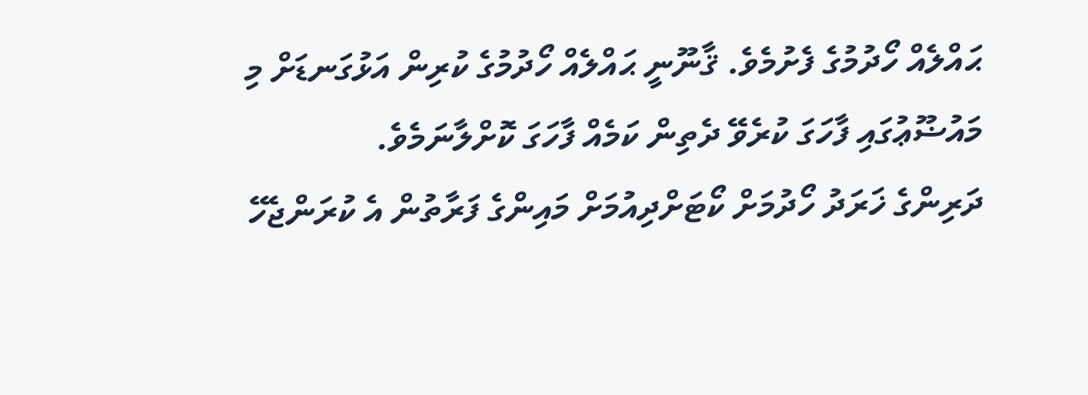ޙައްލެއް ހޯދުމުގެ ފެށުމެވެ. ޤާނޫނީ ޙައްލެއް ހޯދުމުގެ ކުރިން އަޅުގަނޑަށް މި މައުޟޫޢުގައި ފާހަގަ ކުރެވޭ ދެތިން ކަމެއް ފާހަގަ ކޮށްލާނަމެވެ.
ދަރިންގެ ޚަރަދު ހޯދުމަށް ކޯޓަށްދިއުމަށް މައިންގެ ފަރާތުން އެ ކުރަންޖެހޭ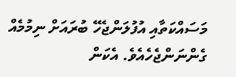މަސައްކަތާއި އުފުލަންޖެހޭ ބުރައަށް ނިމުމެއް ގެންނަންޖެހެއެވެ. އެކަން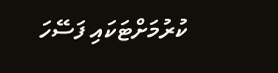ކުރުމަށްޓަކައި ފަސޭހަ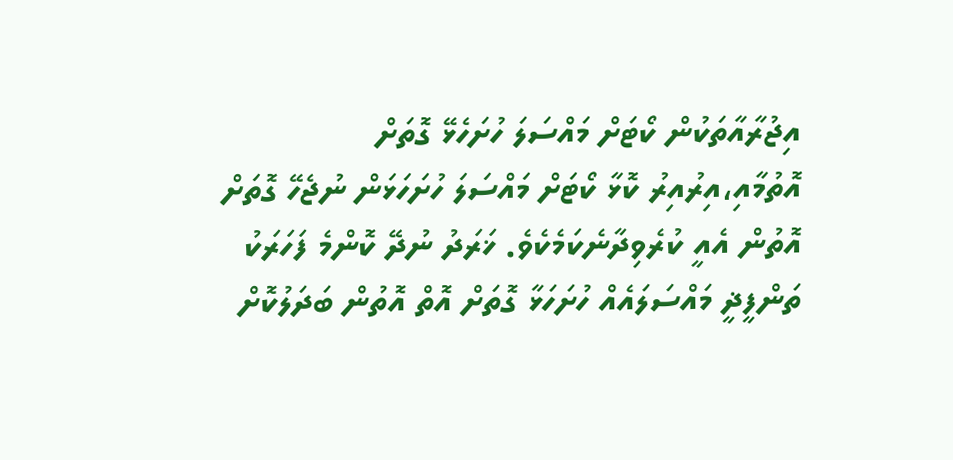އިޖުރާއާތަކުން ކޯޓަށް މައްސަލަ ހުށަހެޅޭ ގޮތަށް އޮތުމާއި،އިރުއިރު ކޮޅާ ކޯޓަށް މައްސަލަ ހުށަހަޅަން ނުޖެހޭ ގޮތަށް އޮތުން އެއީ ކުރެވިދާނެކަމެކެވެ. ޚަރަދު ނުދޭ ކޮންމެ ފަހަރަކު ތަންފީޛީ މައްސަލައެއް ހުށަހަޅާ ގޮތަށް އޮތް އޮތުން ބަދަލުކޮށް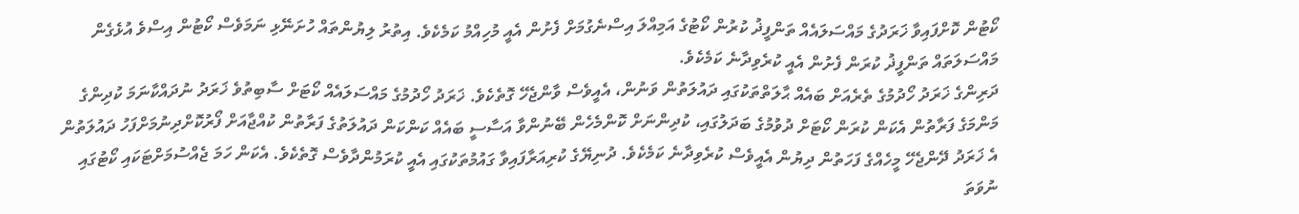ކޯޓުން ކޮށްފައިވާ ޚަރަދުގެ މައްސަލައެއް ތަންފީޛު ކުރުން ކޯޓުގެ އަމިއްލަ އިސްނެގުމަށް ފެށުން އެއީ މުހިއްމު ކަމެކެވެ. އިތުރު ލިޔުންތައް ހުށަނޭޅި ނަމަވެސް ކޯޓުން އިސްވެ އުޅެގެން މައްސަލަތައް ތަންފީޛު ކުރަން ފެށުން އެއީ ކުރެވިދާނެ ކަމެކެވެ.
ދަރިންގެ ޚަރަދު ހޯދުމުގެ ތެރެއަށް ބައެއް ޙާލަތްތަކުގައި ދައުލަތުން ވަނުން، އެއީވެސް ވާންޖެހޭ ގޮތެކެވެ. ޚަރަދު ހޯދުމުގެ މައްސަލައެއް ކޯޓަށް ސާބިތުވެ ޚަރަދު ނުދައްކާނަމަ ކުދިންގެ މަންމަގެ ފަރާތުން އެކަން ކުރަން ކޯޓަށް ދުވުމުގެ ބަދަލުގައި، ކުދިންނަށް ކޮންމެހެން ބޭނުންވާ އަސާސީ ބައެއް ކަންކަން ދައުލަތުގެ ފަރާތުން ކުއްޖާއަށް ފޯރުކޮށްދިނުމަށްފަހު ދައުލަތުން އެ ޚަރަދު ދޭންޖެހޭ މީހެއްގެ ފަހަތުން ދިޔުން އެއީވެސް ކުރެވިދާނެ ކަމެކެވެ. ދުނިޔޭގެ ކުރިއަރާފައިވާ ގައުމުތަކުގައި އެއީ ކުރަމުންދާވެސް ގޮތެކެވެ. އެކަން ހަމަ ޖެއްސުމަށްޓަކައި ކޯޓުގައި ނުވަތަ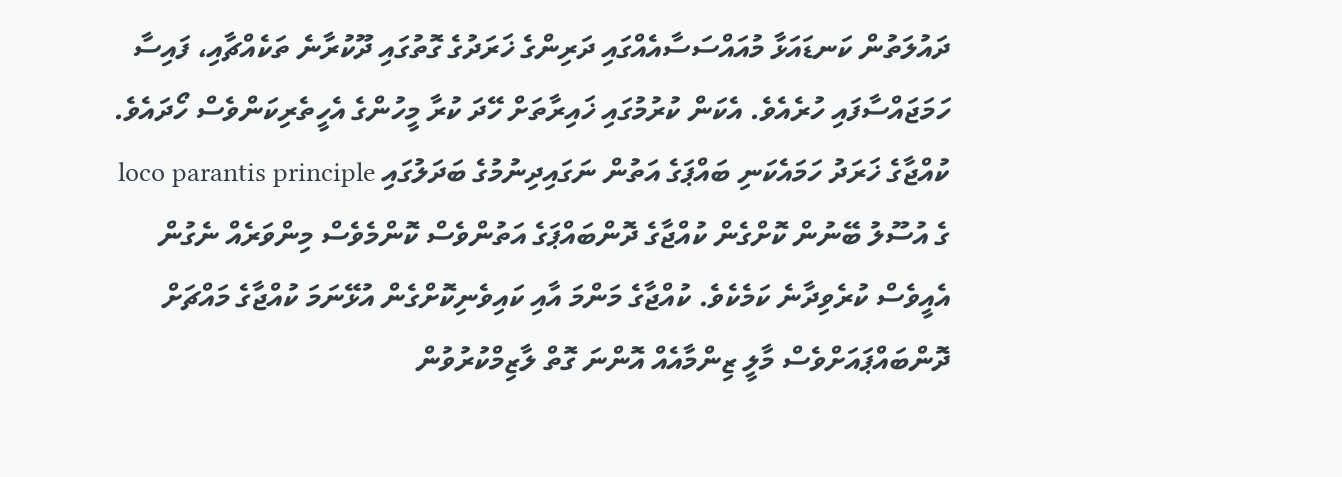ދައުލަތުން ކަނޑައަޅާ މުއައްސަސާއެއްގައި ދަރިންގެ ޚަރަދުގެ ގޮތުގައި ދޫކުރާނެ ތަކެއްޗާއި، ފައިސާ ހަމަޖައްސާފައި ހުރެއެވެ. އެކަން ކުރުމުގައި ޚައިރާތަށް ހޭދަ ކުރާ މީހުންގެ އެހީތެރިކަންވެސް ހޯދައެވެ.
ކުއްޖާގެ ޚަރަދު ހަމައެކަނި ބައްޕަގެ އަތުން ނަގައިދިނުމުގެ ބަދަލުގައި loco parantis principle ގެ އުސޫލު ބޭނުން ކޮށްގެން ކުއްޖާގެ ދޮންބައްޕަގެ އަތުންވެސް ކޮންމެވެސް މިންވަރެއް ނެގުން އެއީވެސް ކުރެވިދާނެ ކަމެކެވެ. ކުއްޖާގެ މަންމަ އާއި ކައިވެނިކޮށްގެން އުޅޭނަމަ ކުއްޖާގެ މައްޗަށް ދޮންބައްޕައަށްވެސް މާލީ ޒިންމާއެއް އޮންނަ ގޮތް ލާޒިމްކުރުވުން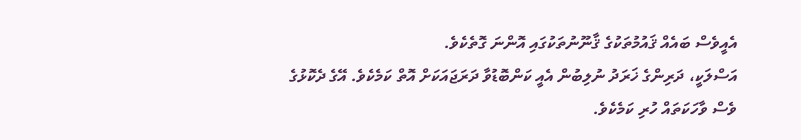އެއީވެސް ބައެއް ޤައުމުތަކުގެ ޤާނޫނުތަކުގައި އޮންނަ ގޮތެކެވެ.
އަސްލަކީ، ދަރިންގެ ޚަރަދު ނުލިބުން އެއީ ކަންބޮޑުވާ ދަރަޖައަކަށް އޮތް ކަމެކެވެ. އޭގެ ދެކޮޅުގެ ވެސް ވާހަކަތައް ހުރި ކަމެކެވެ.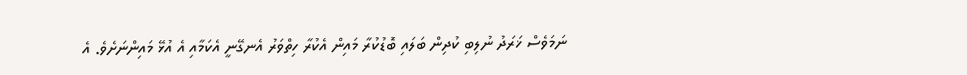ނަމަވެސް ޚަރަދު ނުލިބި ކުދިން ބަލައި ބޮޑުކުރާ މައިން އެކުރާ ހިތްވަރު އެނގޭނީ އެކަމާއި އެ އުޅޭ މައިންނަށެވެ. އެ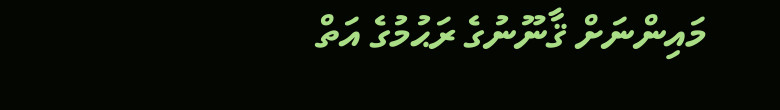މައިންނަށް ޤާނޫނުގެ ރަޙުމުގެ އަތް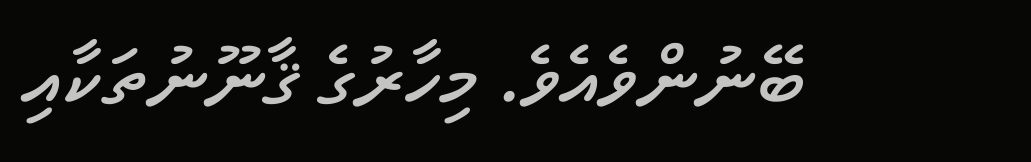ބޭނުންވެއެވެ. މިހާރުގެ ޤާނޫނުތަކާއި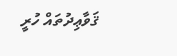ޤަވާޢިދުތައް ހުރީ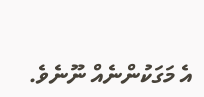އެ މަގަކުންނެއް ނޫނެވެ.